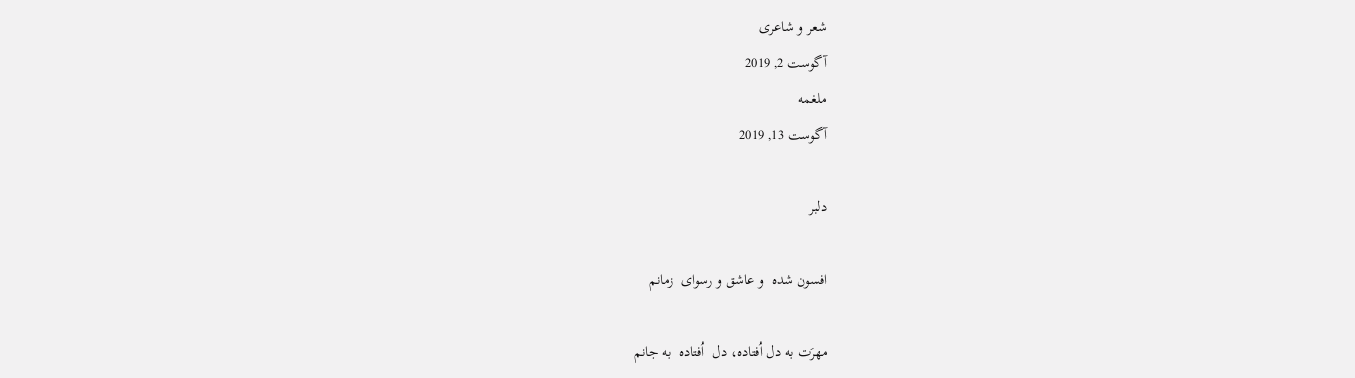شعر و شاعری
آگوست 2, 2019
ملغمه
آگوست 13, 2019

دلبر

افسون شده  و عاشق و رسوای  زمانم

مهرَت به دل اُفتاده، دل  اُفتاده  به جانم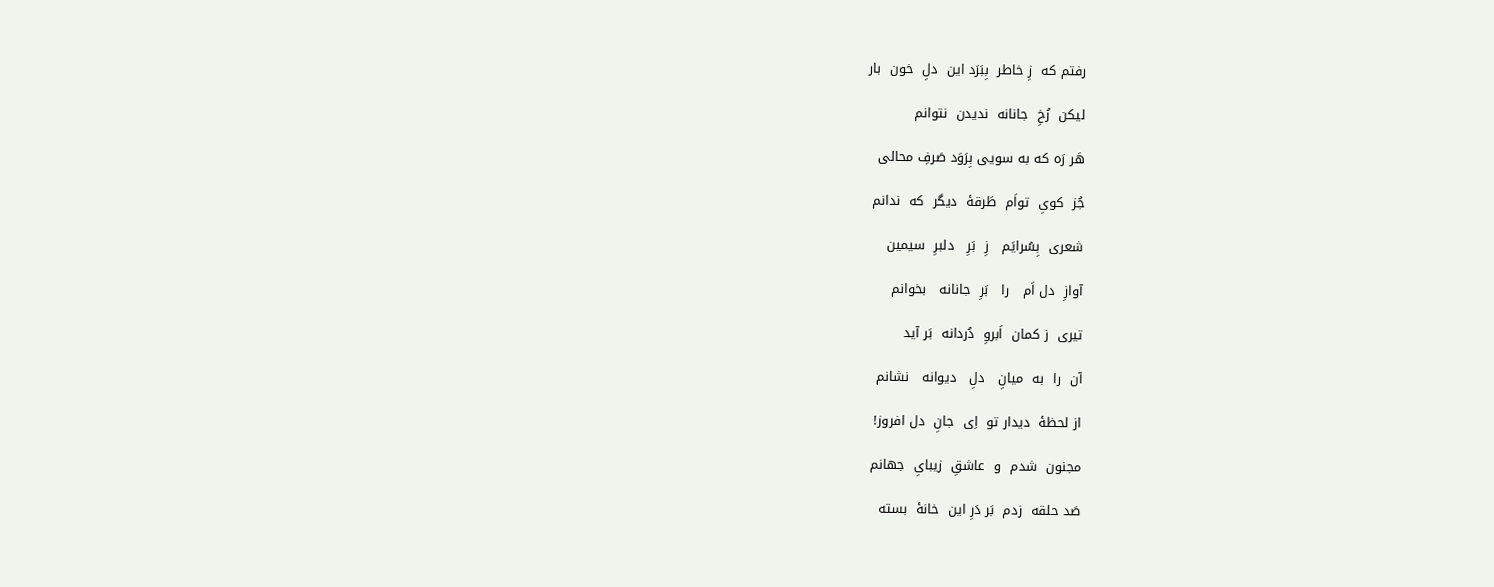رفتم که  زِ خاطر  بِبَرَد این  دلِ  خون  بار

لیکن  رُخِ  جانانه  ندیدن  نتوانم

هَر رَه که به سویی بِرَوَد صَرفِ محالی

جُز  کویِ  تواَم  طَرقۀ  دیگر  که  ندانم

شعری  بِسُرایَم   زِ  بَرِ   دلبرِ  سیمین

آوازِ  دل اَم   را   بَرِ  جانانه   بخوانم

تیری  ز کمان  اَبروِ  دُردانه  بَر آید

آن  را  به  میانِ   دلِ   دیوانه   نشانم

از لحظۀ  دیدار تو  اِی  جانِ  دل افروز!

مجنون  شدم  و  عاشقِ  زیبایِ  جهانم

صَد حلقه  زدم  بَر دَرِ این  خانۀ  بسته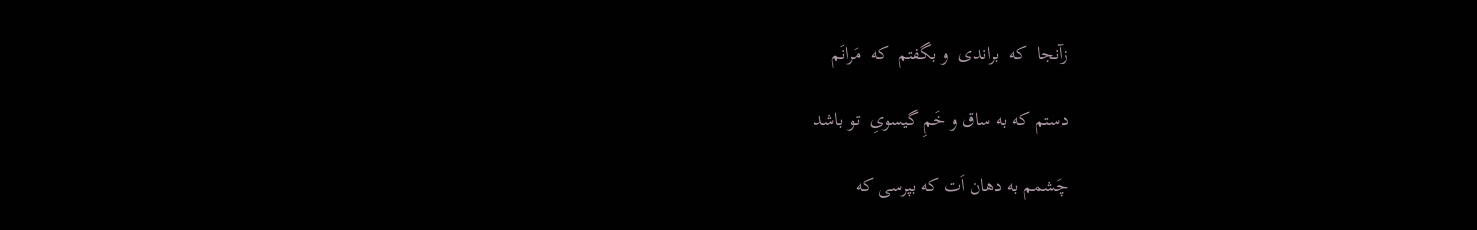زآنجا  که  براندی  و بگفتم  که  مَرانَم

دستم که به ساق و خَمِ گیسویِ  تو باشد

چَشمم به دهان اَت که بپرسی که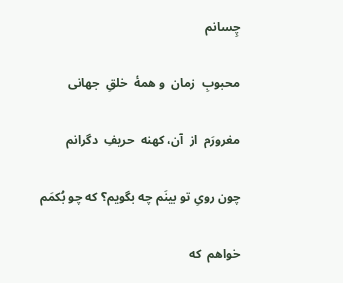چِسانم

محبوبِ  زمان  و همۀ  خلقِ  جهانی

مغرورَم  از  آن، کهنه  حریفِ  دگرانم

چون رویِ تو بینَم چه بگویم؟ که چو بُکمَم

خواهم  که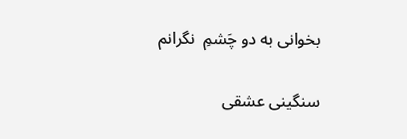بخوانی به دو چَشمِ  نگرانم

سنگینی عشقی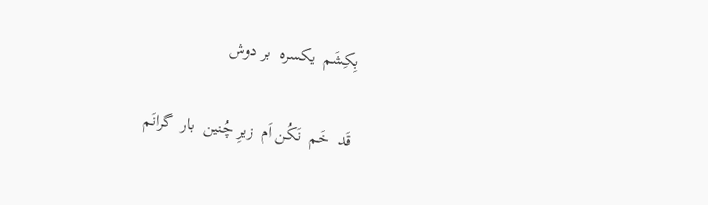بِکِشَم  یکسره  بر دوش

قَد  خَم  نَکُن اَم  زیرِ چُنین  بار  گرانَم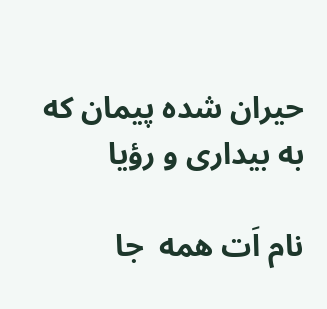حیران شده پیمان که به بیداری و رؤیا

نام اَت همه  جا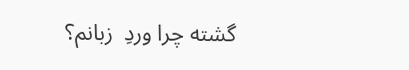گشته چرا وردِ  زبانم؟